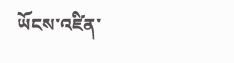ཡོངས་འཛིན་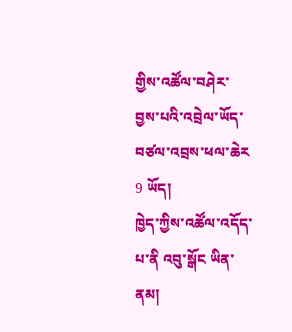གྱིས་འཚོལ་བཤེར་བྱས་པའི་འབྲེལ་ཡོད་བཙལ་འབྲས་ཕལ་ཆེར 9 ཡོད།
ཁྱེད་ཀྱིས་འཚོལ་འདོད་པ་ནི འབུ་སྒོང ཡིན་ནམ།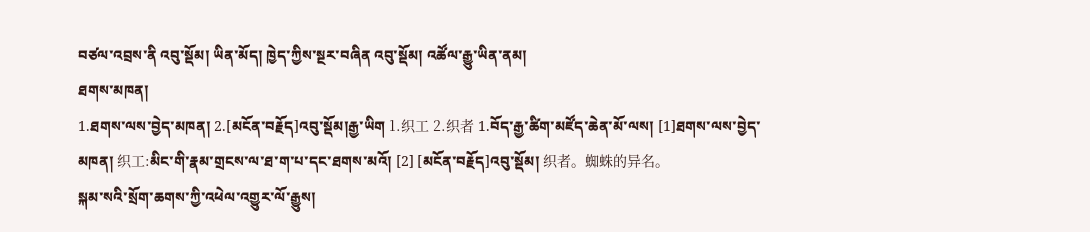བཙལ་འབྲས་ནི འབུ་སྡོམ། ཡིན་མོད། ཁྱེད་ཀྱིས་སྔར་བཞིན འབུ་སྡོམ། འཚོལ་རྒྱུ་ཡིན་ནམ།
ཐགས་མཁན།
1.ཐགས་ལས་བྱེད་མཁན། 2.[མངོན་བརྗོད]འབུ་སྡོམ།རྒྱ་ཡིག 1.织工 2.织者 1.བོད་རྒྱ་ཚིག་མཛོད་ཆེན་མོ་ལས། [1]ཐགས་ལས་བྱེད་མཁན། 织工:མིང་གི་རྣམ་གྲངས་ལ་ཐ་ག་པ་དང་ཐགས་མའོ། [2] [མངོན་བརྗོད]འབུ་སྡོམ། 织者。蜘蛛的异名。
སྐམ་སའི་སྲོག་ཆགས་ཀྱི་འཕེལ་འགྱུར་ལོ་རྒྱུས།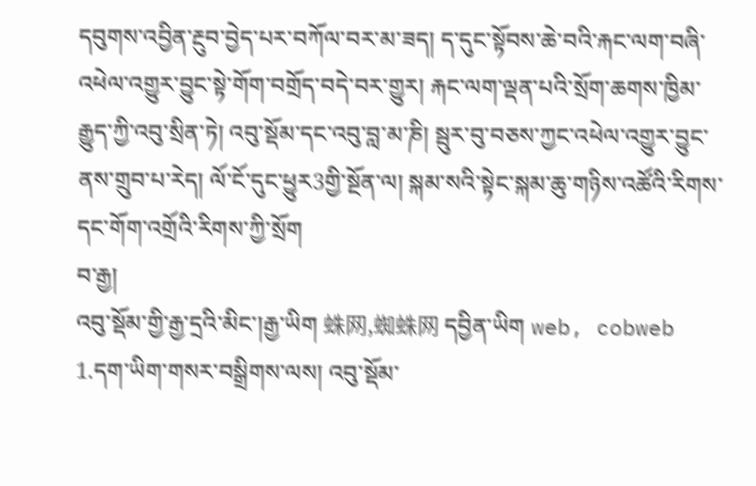དབུགས་འབྱིན་རྔུབ་བྱེད་པར་བཀོལ་བར་མ་ཟད། ད་དུང་སྟོབས་ཆེ་བའི་རྐང་ལག་བཞི་འཕེལ་འགྱུར་བྱུང་སྟེ་གོག་བགྲོད་བདེ་བར་གྱུར། རྐང་ལག་ལྡན་པའི་སྲོག་ཆགས་ཁྱིམ་རྒྱུད་ཀྱི་འབུ་སྲིན་ཏེ། འབུ་སྡོམ་དང་འབུ་བླ་མ་ཎི། སྦུར་བུ་བཅས་ཀྱང་འཕེལ་འགྱུར་བྱུང་ནས་གྲུབ་པ་རེད། ལོ་ངོ་དུང་ཕྱུར3གྱི་སྔོན་ལ། སྐམ་སའི་སྟེང་སྐམ་ཆུ་གཉིས་འཚོའི་རིགས་དང་གོག་འགྲོའི་རིགས་ཀྱི་སྲོག
བ་རྒྱ།
འབུ་སྡོམ་གྱི་རྒྱ་དྲའི་མིང་།རྒྱ་ཡིག 蛛网,蜘蛛网 དབྱིན་ཡིག web, cobweb 1.དག་ཡིག་གསར་བསྒྲིགས་ལས། འབུ་སྡོམ་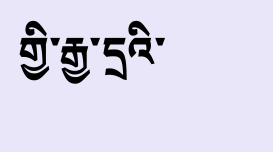གྱི་རྒྱ་དྲའི་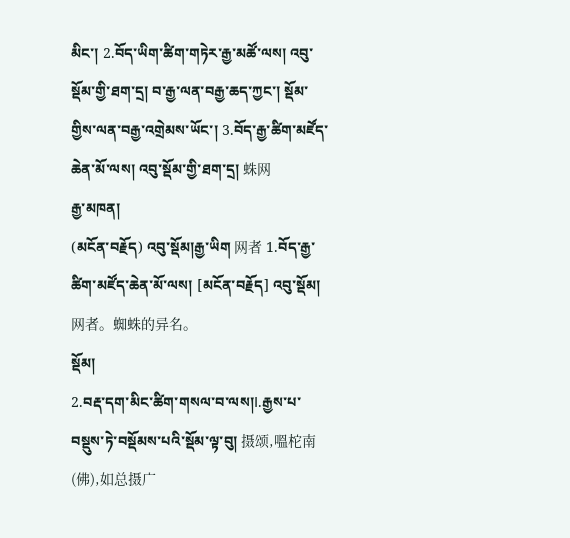མིང་། 2.བོད་ཡིག་ཚིག་གཏེར་རྒྱ་མཚོ་ལས། འབུ་སྡོམ་གྱི་ཐག་དྲ། བ་རྒྱ་ལན་བརྒྱ་ཆད་ཀྱང་། སྡོམ་གྱིས་ལན་བརྒྱ་འགྲེམས་ཡོང་། 3.བོད་རྒྱ་ཚིག་མཛོད་ཆེན་མོ་ལས། འབུ་སྡོམ་གྱི་ཐག་དྲ། 蛛网
རྒྱ་མཁན།
(མངོན་བརྗོད) འབུ་སྡོམ།རྒྱ་ཡིག 网者 1.བོད་རྒྱ་ཚིག་མཛོད་ཆེན་མོ་ལས། [མངོན་བརྗོད] འབུ་སྡོམ། 网者。蜘蛛的异名。
སྡོམ།
2.བརྡ་དག་མིང་ཚིག་གསལ་བ་ལས།Ⅰ.རྒྱས་པ་བསྡུས་ཏེ་བསྡོམས་པའི་སྡོམ་ལྟ་བུ། 摄颂,嗢柁南(佛),如总摄广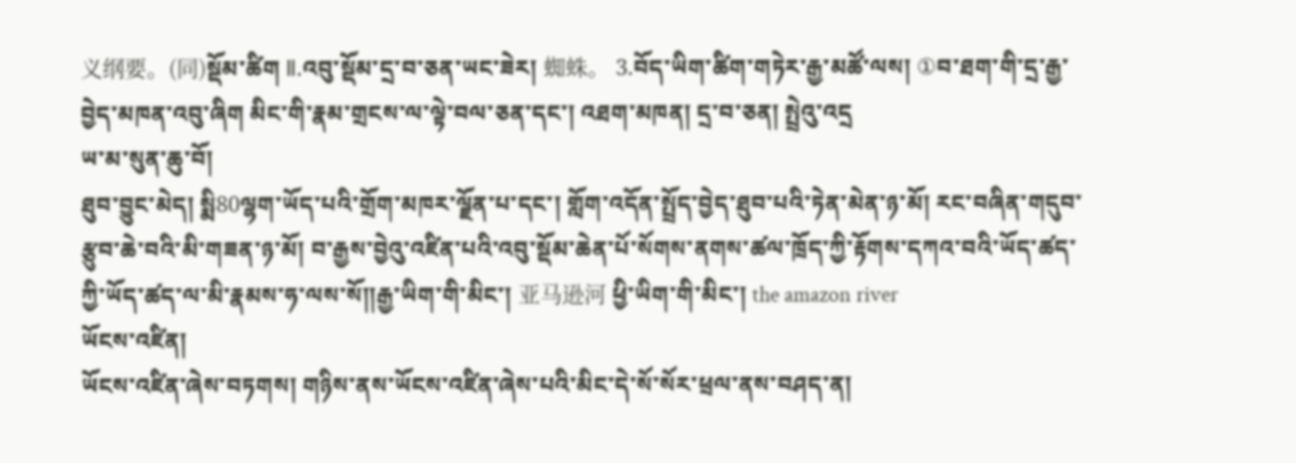义纲要。(同)སྡོམ་ཚིག Ⅱ.འབུ་སྡོམ་དྲ་བ་ཅན་ཡང་ཟེར། 蜘蛛。 3.བོད་ཡིག་ཚིག་གཏེར་རྒྱ་མཚོ་ལས། ①བ་ཐག་གི་དྲ་རྒྱ་བྱེད་མཁན་འབུ་ཞིག མིང་གི་རྣམ་གྲངས་ལ་ལྟེ་བལ་ཅན་དང་། འཐག་མཁན། དྲ་བ་ཅན། སྤྲེའུ་འདྲ
ཡ་མ་སུན་ཆུ་བོ།
ཐུབ་བྱུང་མེད། སྨི80ལྷག་ཡོད་པའི་གྲོག་མཁར་ལྗོན་པ་དང་། གློག་འདོན་སྤྲོད་བྱེད་ཐུབ་པའི་ཏེན་མེན་ཉ་མོ། རང་བཞིན་གདུབ་རྩུབ་ཆེ་བའི་མི་གཟན་ཉ་མོ། བ་རྒྱས་བྱེའུ་འཛིན་པའི་འབུ་སྡོམ་ཆེན་པོ་སོགས་ནགས་ཚལ་ཁྲོད་ཀྱི་རྟོགས་དཀའ་བའི་ཡོད་ཚད་ཀྱི་ཡོད་ཚད་ལ་མི་རྣམས་ཧ་ལས་སོ༎རྒྱ་ཡིག་གི་མིང་། 亚马逊河 ཕྱི་ཡིག་གི་མིང་། the amazon river
ཡོངས་འཛིན།
ཡོངས་འཛིན་ཞེས་བཏགས། གཉིས་ནས་ཡོངས་འཛིན་ཞེས་པའི་མིང་དེ་སོ་སོར་ཕྲལ་ནས་བཤད་ན།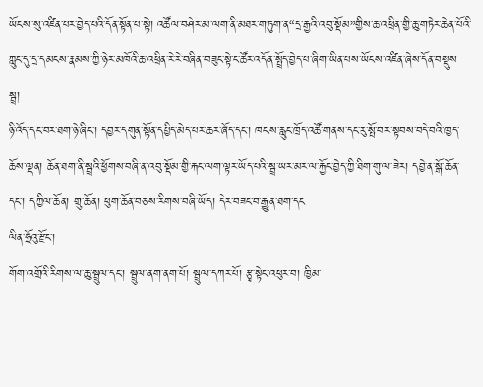ཡོངས་སུ་འཛིན་པར་བྱེད་པའི་དོན་སྟོན་པ་སྟེ། འཚོལ་བཤེར་མ་ལག་ནི་མཐར་གཏུག་ན“དྲ་རྒྱའི་འབུ་སྡོམ”གྱིས་ཆ་འཕྲིན་གྱི་ཆུ་གཏེར་ཆེན་པོའི་ཀླུང་དུ་དྲ་དམངས་རྣམས་ཀྱི་ཉེར་མཁོའི་ཆ་འཕྲིན་རེ་རེ་བཞིན་བཟུང་སྟེ་ང་ཚོར་འདོན་སྤྲོད་བྱེད་པ་ཞིག་ཡིན་པས་ཡོངས་འཛིན་ཞེས་དོན་བསྡུས
སྦྲ།
ཉི་འོད་དང་བར་ཐག་ཉེ་ཞིང་། དབྱར་དགུན་སྟོན་དཔྱིད་མེད་པར་ཆར་ཞོད་དང་། ཁངས་རླུང་ཁྲོད་འཚོ་གནས་དང་རུ་སྤོ་བར་སྟབས་བདེ་བའི་ཁྱད་ཆོས་ལྡན། ཆོན་ཐག་ནི་སྦྲའི་ཕྱོགས་བཞི་ན་འབུ་སྡོམ་གྱི་རྐང་ལག་ལྟར་ཡོད་པའི་སྦྲ་ཡར་མར་ལ་རྐྱོང་བྱེད་ཀྱི་ཐིག་གུ་ལ་ཟེར། དབྱེ་ན་སྒོ་ཆོན་དང་། དཀྱིལ་ཆོན། གྲུ་ཆོན། ཕུག་ཆོན་བཅས་རིགས་བཞི་ཡོད། དེར་བཟང་བ་རྒྱུན་ཐག་དང
ལིན་ཧྲོའུ་རྫོང་།
གོག་འགྲོའི་རིགས་ལ་ཆུ་སྦྲུལ་དང་། སྦྲུལ་ནག་ནག་པོ། སྦྲུལ་དཀར་པོ། རྩྭ་སྟེང་འཕུར་བ། ཁྱིམ་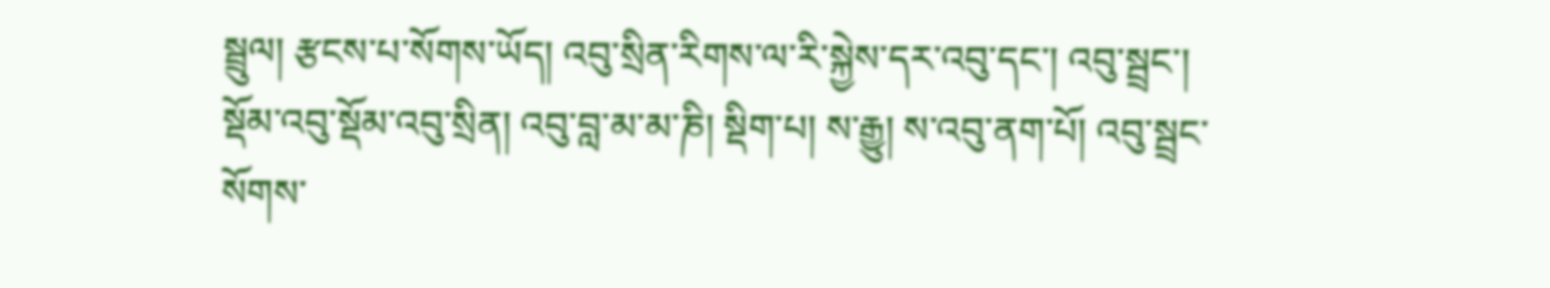སྦྲུལ། རྩངས་པ་སོགས་ཡོད། འབུ་སྲིན་རིགས་ལ་རི་སྐྱེས་དར་འབུ་དང་། འབུ་སྦྲང་། སྡོམ་འབུ་སྡོམ་འབུ་སྲིན། འབུ་བླ་མ་མ་ཎི། སྡིག་པ། ས་རྒྱུ། ས་འབུ་ནག་པོ། འབུ་སྦྲང་སོགས་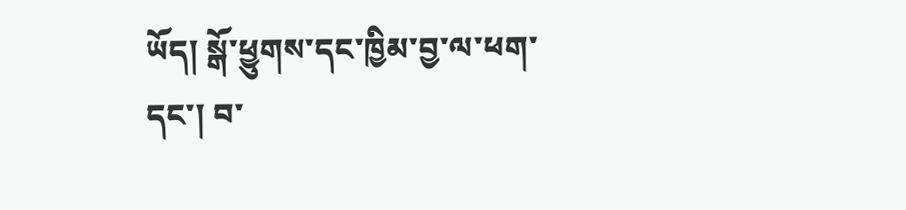ཡོད། སྒོ་ཕྱུགས་དང་ཁྱིམ་བྱ་ལ་ཕག་དང་། བ་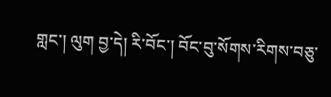གླང་། ལུག བྱ་དེ། རི་བོང་། བོང་བུ་སོགས་རིགས་བཅུ་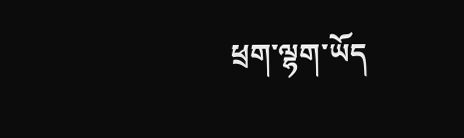ཕྲག་ལྷག་ཡོད